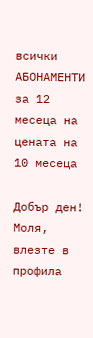всички АБОНАМЕНТИ за 12 месеца на цената на 10 месеца

Добър ден! Моля, влезте в профила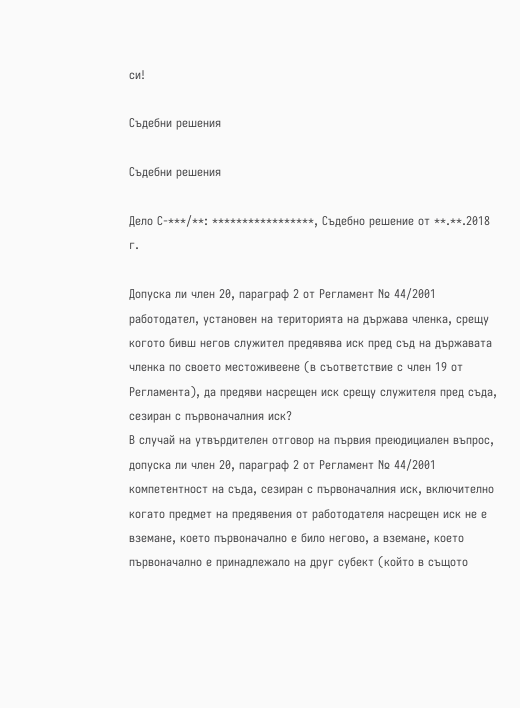си!

Съдебни решения

Съдебни решения

Дело C-***/**: *****************, Съдебно решение от **.**.2018 г.

Допуска ли член 20, параграф 2 от Регламент № 44/2001 работодател, установен на територията на държава членка, срещу когото бивш негов служител предявява иск пред съд на държавата членка по своето местоживеене (в съответствие с член 19 от Регламента), да предяви насрещен иск срещу служителя пред съда, сезиран с първоначалния иск?
В случай на утвърдителен отговор на първия преюдициален въпрос, допуска ли член 20, параграф 2 от Регламент № 44/2001 компетентност на съда, сезиран с първоначалния иск, включително когато предмет на предявения от работодателя насрещен иск не е вземане, което първоначално е било негово, а вземане, което първоначално е принадлежало на друг субект (който в същото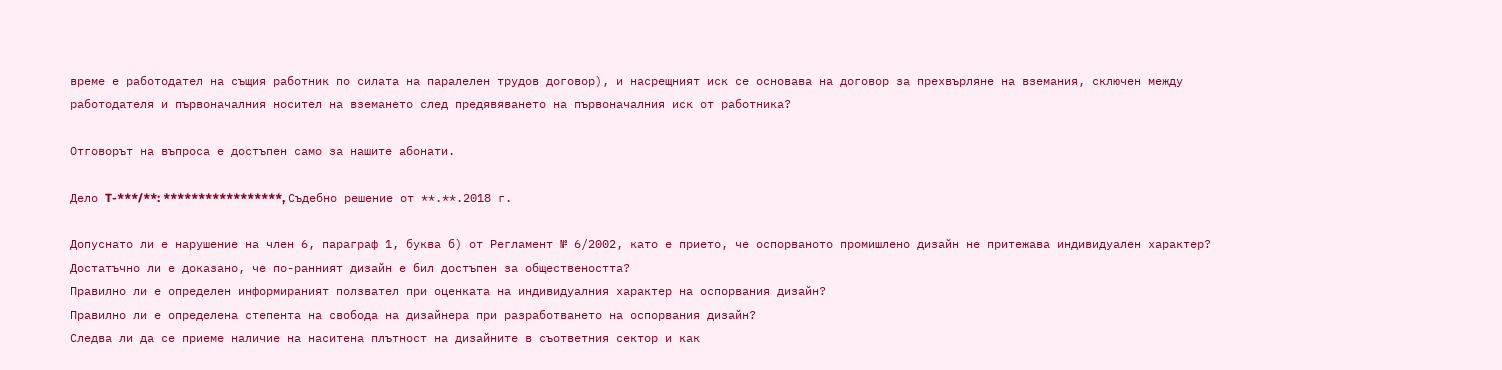време е работодател на същия работник по силата на паралелен трудов договор), и насрещният иск се основава на договор за прехвърляне на вземания, сключен между работодателя и първоначалния носител на вземането след предявяването на първоначалния иск от работника?

Отговорът на въпроса е достъпен само за нашите абонати.

Дело T-***/**: *****************, Съдебно решение от **.**.2018 г.

Допуснато ли е нарушение на член 6, параграф 1, буква б) от Регламент № 6/2002, като е прието, че оспорваното промишлено дизайн не притежава индивидуален характер?
Достатъчно ли е доказано, че по-ранният дизайн е бил достъпен за обществеността?
Правилно ли е определен информираният ползвател при оценката на индивидуалния характер на оспорвания дизайн?
Правилно ли е определена степента на свобода на дизайнера при разработването на оспорвания дизайн?
Следва ли да се приеме наличие на наситена плътност на дизайните в съответния сектор и как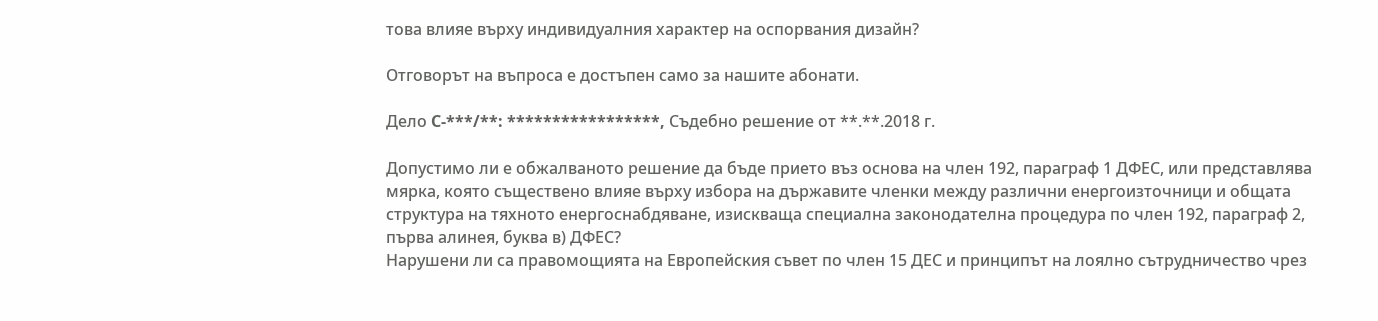това влияе върху индивидуалния характер на оспорвания дизайн?

Отговорът на въпроса е достъпен само за нашите абонати.

Дело C-***/**: *****************, Съдебно решение от **.**.2018 г.

Допустимо ли е обжалваното решение да бъде прието въз основа на член 192, параграф 1 ДФЕС, или представлява мярка, която съществено влияе върху избора на държавите членки между различни енергоизточници и общата структура на тяхното енергоснабдяване, изискваща специална законодателна процедура по член 192, параграф 2, първа алинея, буква в) ДФЕС?
Нарушени ли са правомощията на Европейския съвет по член 15 ДЕС и принципът на лоялно сътрудничество чрез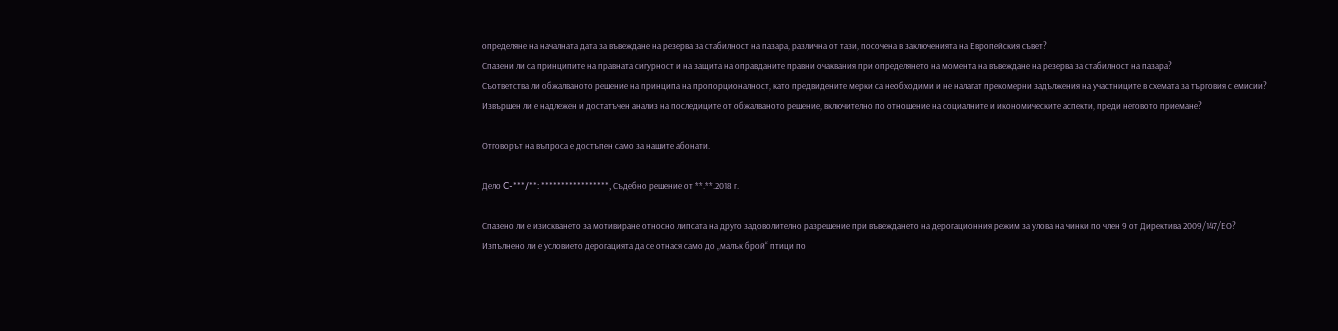определяне на началната дата за въвеждане на резерва за стабилност на пазара, различна от тази, посочена в заключенията на Европейския съвет?
Спазени ли са принципите на правната сигурност и на защита на оправданите правни очаквания при определянето на момента на въвеждане на резерва за стабилност на пазара?
Съответства ли обжалваното решение на принципа на пропорционалност, като предвидените мерки са необходими и не налагат прекомерни задължения на участниците в схемата за търговия с емисии?
Извършен ли е надлежен и достатъчен анализ на последиците от обжалваното решение, включително по отношение на социалните и икономическите аспекти, преди неговото приемане?

Отговорът на въпроса е достъпен само за нашите абонати.

Дело C-***/**: *****************, Съдебно решение от **.**.2018 г.

Спазено ли е изискването за мотивиране относно липсата на друго задоволително разрешение при въвеждането на дерогационния режим за улова на чинки по член 9 от Директива 2009/147/ЕО?
Изпълнено ли е условието дерогацията да се отнася само до „малък брой“ птици по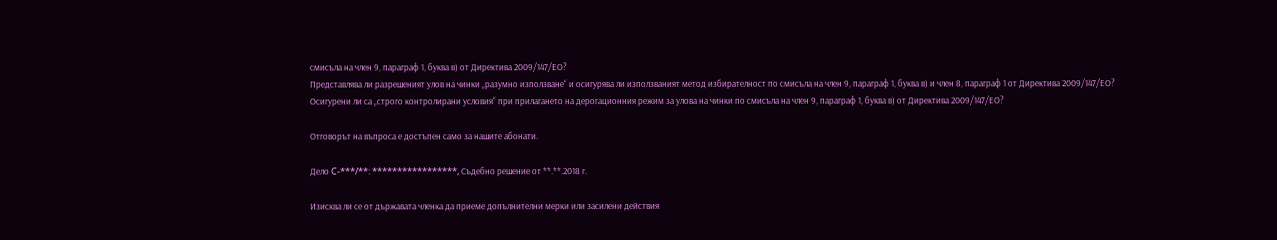смисъла на член 9, параграф 1, буква в) от Директива 2009/147/ЕО?
Представлява ли разрешеният улов на чинки „разумно използване“ и осигурява ли използваният метод избирателност по смисъла на член 9, параграф 1, буква в) и член 8, параграф 1 от Директива 2009/147/ЕО?
Осигурени ли са „строго контролирани условия“ при прилагането на дерогационния режим за улова на чинки по смисъла на член 9, параграф 1, буква в) от Директива 2009/147/ЕО?

Отговорът на въпроса е достъпен само за нашите абонати.

Дело C-***/**: *****************, Съдебно решение от **.**.2018 г.

Изисква ли се от държавата членка да приеме допълнителни мерки или засилени действия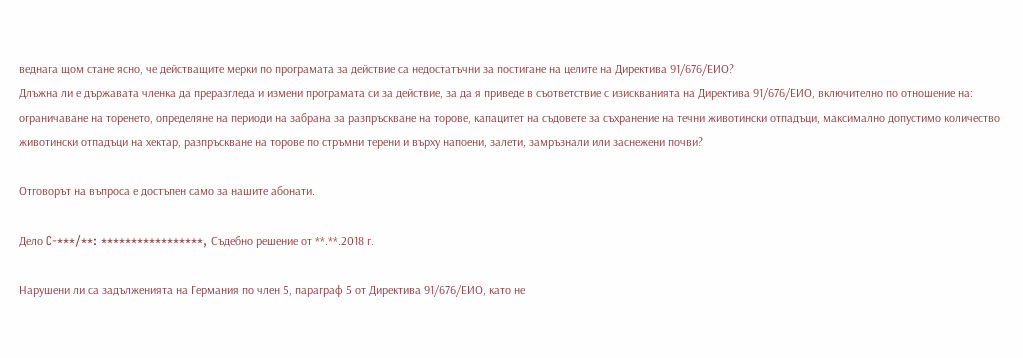веднага щом стане ясно, че действащите мерки по програмата за действие са недостатъчни за постигане на целите на Директива 91/676/ЕИО?
Длъжна ли е държавата членка да преразгледа и измени програмата си за действие, за да я приведе в съответствие с изискванията на Директива 91/676/ЕИО, включително по отношение на: ограничаване на торенето, определяне на периоди на забрана за разпръскване на торове, капацитет на съдовете за съхранение на течни животински отпадъци, максимално допустимо количество животински отпадъци на хектар, разпръскване на торове по стръмни терени и върху напоени, залети, замръзнали или заснежени почви?

Отговорът на въпроса е достъпен само за нашите абонати.

Дело C-***/**: *****************, Съдебно решение от **.**.2018 г.

Нарушени ли са задълженията на Германия по член 5, параграф 5 от Директива 91/676/ЕИО, като не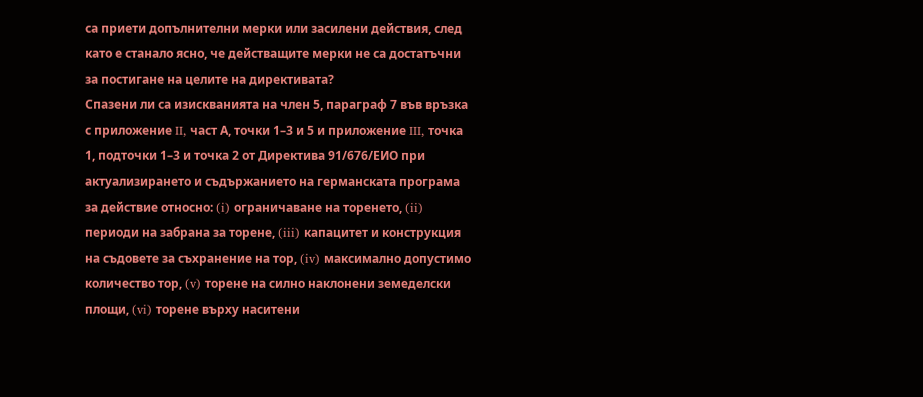са приети допълнителни мерки или засилени действия, след като е станало ясно, че действащите мерки не са достатъчни за постигане на целите на директивата?
Спазени ли са изискванията на член 5, параграф 7 във връзка с приложение II, част А, точки 1–3 и 5 и приложение III, точка 1, подточки 1–3 и точка 2 от Директива 91/676/ЕИО при актуализирането и съдържанието на германската програма за действие относно: (i) ограничаване на торенето, (ii) периоди на забрана за торене, (iii) капацитет и конструкция на съдовете за съхранение на тор, (iv) максимално допустимо количество тор, (v) торене на силно наклонени земеделски площи, (vi) торене върху наситени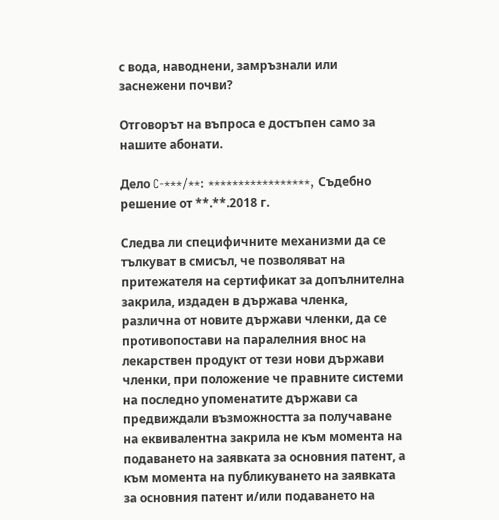с вода, наводнени, замръзнали или заснежени почви?

Отговорът на въпроса е достъпен само за нашите абонати.

Дело C-***/**: *****************, Съдебно решение от **.**.2018 г.

Следва ли специфичните механизми да се тълкуват в смисъл, че позволяват на притежателя на сертификат за допълнителна закрила, издаден в държава членка, различна от новите държави членки, да се противопостави на паралелния внос на лекарствен продукт от тези нови държави членки, при положение че правните системи на последно упоменатите държави са предвиждали възможността за получаване на еквивалентна закрила не към момента на подаването на заявката за основния патент, а към момента на публикуването на заявката за основния патент и/или подаването на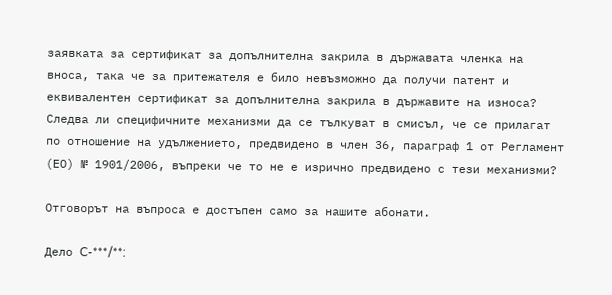заявката за сертификат за допълнителна закрила в държавата членка на вноса, така че за притежателя е било невъзможно да получи патент и еквивалентен сертификат за допълнителна закрила в държавите на износа?
Следва ли специфичните механизми да се тълкуват в смисъл, че се прилагат по отношение на удължението, предвидено в член 36, параграф 1 от Регламент (ЕО) № 1901/2006, въпреки че то не е изрично предвидено с тези механизми?

Отговорът на въпроса е достъпен само за нашите абонати.

Дело C-***/**: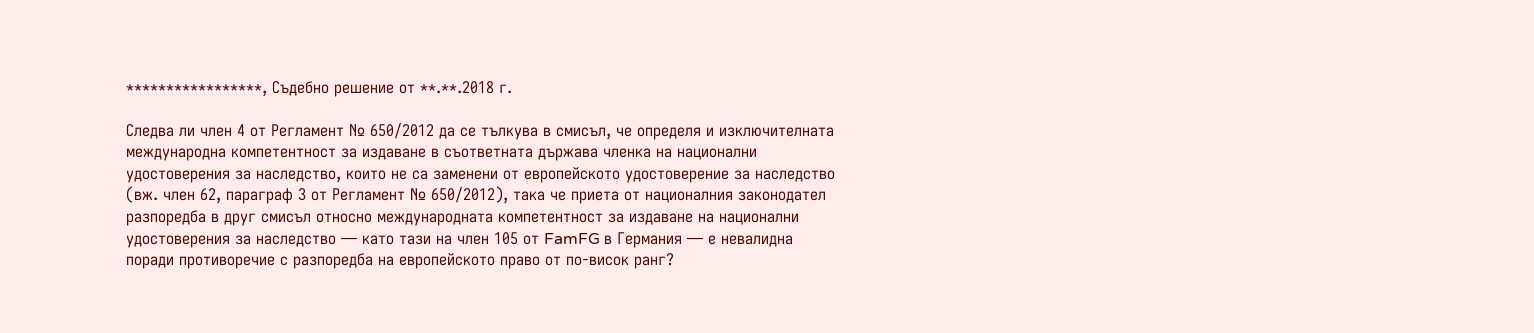*****************, Съдебно решение от **.**.2018 г.

Следва ли член 4 от Регламент № 650/2012 да се тълкува в смисъл, че определя и изключителната международна компетентност за издаване в съответната държава членка на национални удостоверения за наследство, които не са заменени от европейското удостоверение за наследство (вж. член 62, параграф 3 от Регламент № 650/2012), така че приета от националния законодател разпоредба в друг смисъл относно международната компетентност за издаване на национални удостоверения за наследство — като тази на член 105 от FamFG в Германия — е невалидна поради противоречие с разпоредба на европейското право от по-висок ранг?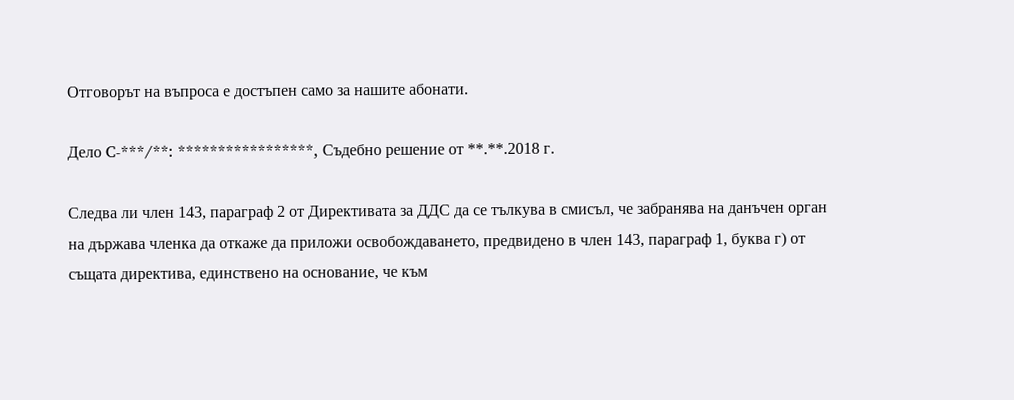Отговорът на въпроса е достъпен само за нашите абонати.

Дело C-***/**: *****************, Съдебно решение от **.**.2018 г.

Следва ли член 143, параграф 2 от Директивата за ДДС да се тълкува в смисъл, че забранява на данъчен орган на държава членка да откаже да приложи освобождаването, предвидено в член 143, параграф 1, буква г) от същата директива, единствено на основание, че към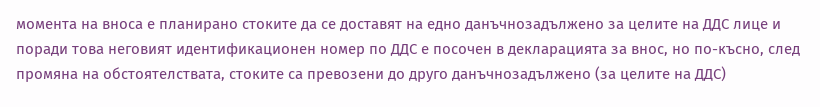момента на вноса е планирано стоките да се доставят на едно данъчнозадължено за целите на ДДС лице и поради това неговият идентификационен номер по ДДС е посочен в декларацията за внос, но по-късно, след промяна на обстоятелствата, стоките са превозени до друго данъчнозадължено (за целите на ДДС)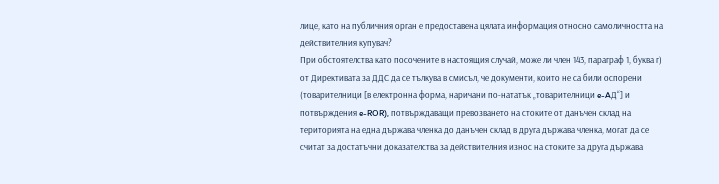лице, като на публичния орган е предоставена цялата информация относно самоличността на действителния купувач?
При обстоятелства като посочените в настоящия случай, може ли член 143, параграф 1, буква г) от Директивата за ДДС да се тълкува в смисъл, че документи, които не са били оспорени (товарителници [в електронна форма, наричани по-нататък „товарителници e-AД“] и потвърждения e-ROR), потвърждаващи превозването на стоките от данъчен склад на територията на една държава членка до данъчен склад в друга държава членка, могат да се считат за достатъчни доказателства за действителния износ на стоките за друга държава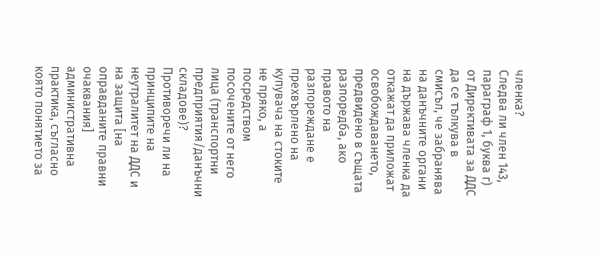членка?
Следва ли член 143, параграф 1, буква г) от Директивата за ДДС да се тълкува в смисъл, че забранява на данъчните органи на държава членка да откажат да приложат освобождаването, предвидено в същата разпоредба, ако правото на разпореждане е прехвърлено на купувача на стоките не пряко, а посредством посочените от него лица (транспортни предприятия/данъчни складове)?
Противоречи ли на принципите на неутралитет на ДДС и на защита [на оправданите правни очаквания] административна практика, съгласно която понятието за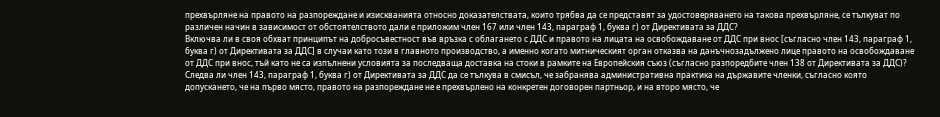прехвърляне на правото на разпореждане и изискванията относно доказателствата, които трябва да се представят за удостоверяването на такова прехвърляне, се тълкуват по различен начин в зависимост от обстоятелството дали е приложим член 167 или член 143, параграф 1, буква г) от Директивата за ДДС?
Включва ли в своя обхват принципът на добросъвестност във връзка с облагането с ДДС и правото на лицата на освобождаване от ДДС при внос [съгласно член 143, параграф 1, буква г) от Директивата за ДДС] в случаи като този в главното производство, а именно когато митническият орган отказва на данъчнозадължено лице правото на освобождаване от ДДС при внос, тъй като не са изпълнени условията за последваща доставка на стоки в рамките на Европейския съюз (съгласно разпоредбите член 138 от Директивата за ДДС)?
Следва ли член 143, параграф 1, буква г) от Директивата за ДДС да се тълкува в смисъл, че забранява административна практика на държавите членки, съгласно която допускането, че на първо място, правото на разпореждане не е прехвърлено на конкретен договорен партньор, и на второ място, че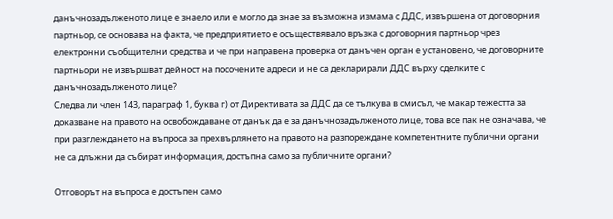данъчнозадълженото лице е знаело или е могло да знае за възможна измама с ДДС, извършена от договорния партньор, се основава на факта, че предприятието е осъществявало връзка с договорния партньор чрез електронни съобщителни средства и че при направена проверка от данъчен орган е установено, че договорните партньори не извършват дейност на посочените адреси и не са декларирали ДДС върху сделките с данъчнозадълженото лице?
Следва ли член 143, параграф 1, буква г) от Директивата за ДДС да се тълкува в смисъл, че макар тежестта за доказване на правото на освобождаване от данък да е за данъчнозадълженото лице, това все пак не означава, че при разглеждането на въпроса за прехвърлянето на правото на разпореждане компетентните публични органи не са длъжни да събират информация, достъпна само за публичните органи?

Отговорът на въпроса е достъпен само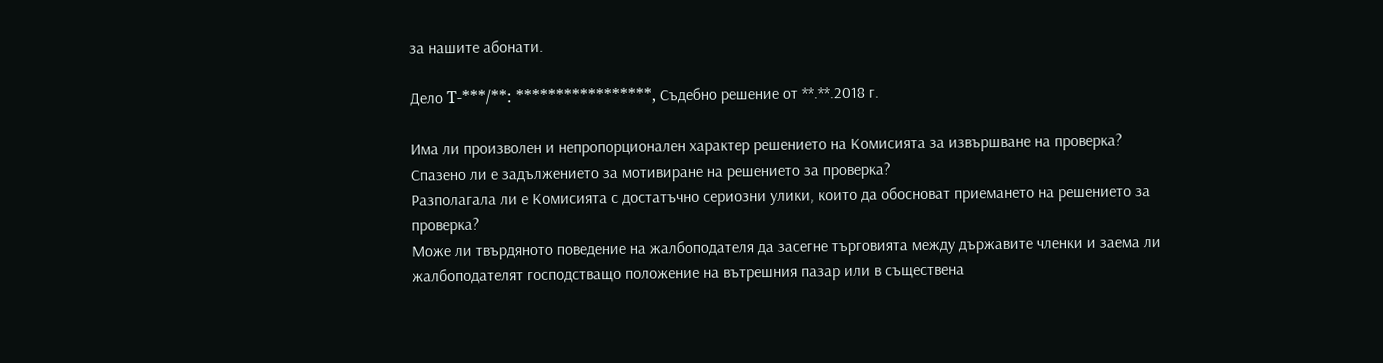за нашите абонати.

Дело T-***/**: *****************, Съдебно решение от **.**.2018 г.

Има ли произволен и непропорционален характер решението на Комисията за извършване на проверка?
Спазено ли е задължението за мотивиране на решението за проверка?
Разполагала ли е Комисията с достатъчно сериозни улики, които да обосноват приемането на решението за проверка?
Може ли твърдяното поведение на жалбоподателя да засегне търговията между държавите членки и заема ли жалбоподателят господстващо положение на вътрешния пазар или в съществена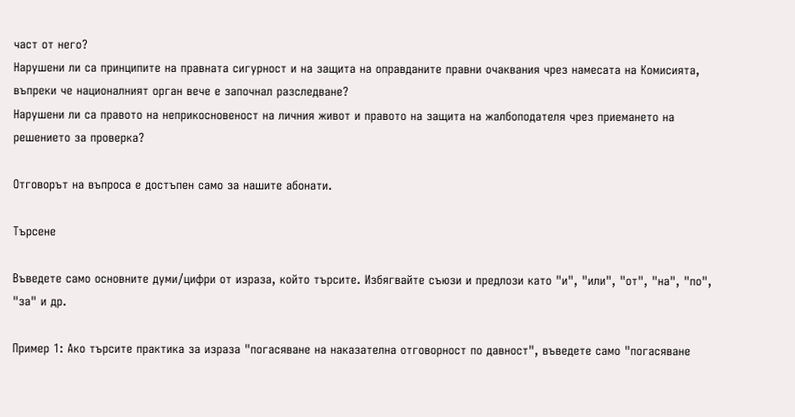част от него?
Нарушени ли са принципите на правната сигурност и на защита на оправданите правни очаквания чрез намесата на Комисията, въпреки че националният орган вече е започнал разследване?
Нарушени ли са правото на неприкосновеност на личния живот и правото на защита на жалбоподателя чрез приемането на решението за проверка?

Отговорът на въпроса е достъпен само за нашите абонати.

Търсене

Въведете само основните думи/цифри от израза, който търсите. Избягвайте съюзи и предлози като "и", "или", "от", "на", "по", "за" и др.

Пример 1: Ако търсите практика за израза "погасяване на наказателна отговорност по давност", въведете само "погасяване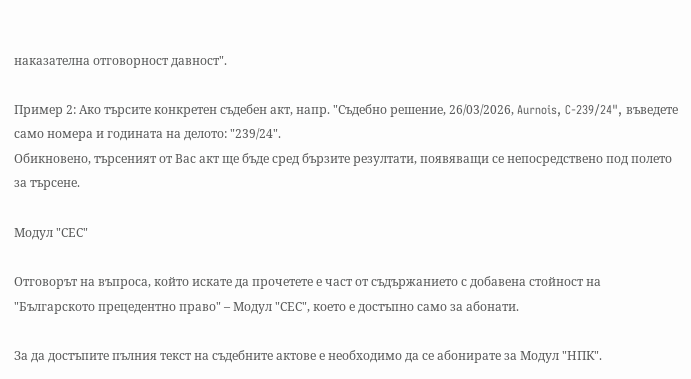наказателна отговорност давност".

Пример 2: Ако търсите конкретен съдебен акт, напр. "Съдебно решение, 26/03/2026, Aurnois, C-239/24", въведете само номера и годината на делото: "239/24".
Обикновено, търсеният от Вас акт ще бъде сред бързите резултати, появяващи се непосредствено под полето за търсене.

Модул "СЕС"

Отговорът на въпроса, който искате да прочетете е част от съдържанието с добавена стойност на "Българското прецедентно право" – Модул "СЕС", което е достъпно само за абонати.

За да достъпите пълния текст на съдебните актове е необходимо да се абонирате за Модул "НПК".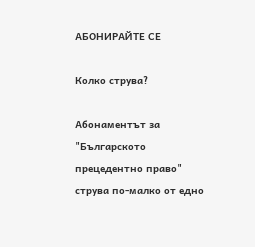АБОНИРАЙТЕ СЕ

Колко струва?

Абонаментът за "Българското прецедентно право" струва по-малко от едно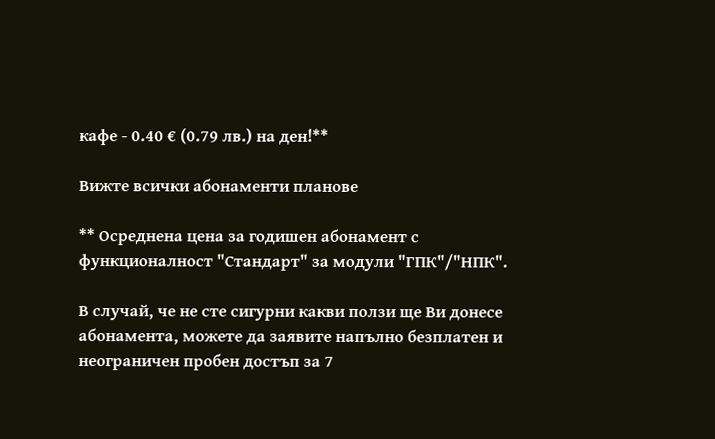кафе - 0.40 € (0.79 лв.) на ден!**

Вижте всички абонаменти планове

** Осреднена цена за годишен абонамент с функционалност "Стандарт" за модули "ГПК"/"НПК".

В случай, че не сте сигурни какви ползи ще Ви донесе абонамента, можете да заявите напълно безплатен и неограничен пробен достъп за 7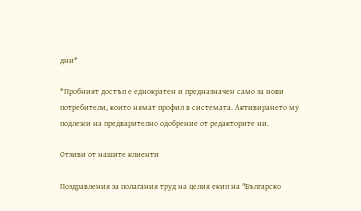дни*

*Пробният достъп е еднократен и предназначен само за нови потребители, които нямат профил в системата. Активирането му подлежи на предварително одобрение от редакторите ни.

Отзиви от нашите клиенти

Поздравления за полагания труд на целия екип на "Българско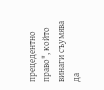прецедентно право", който винаги съумява да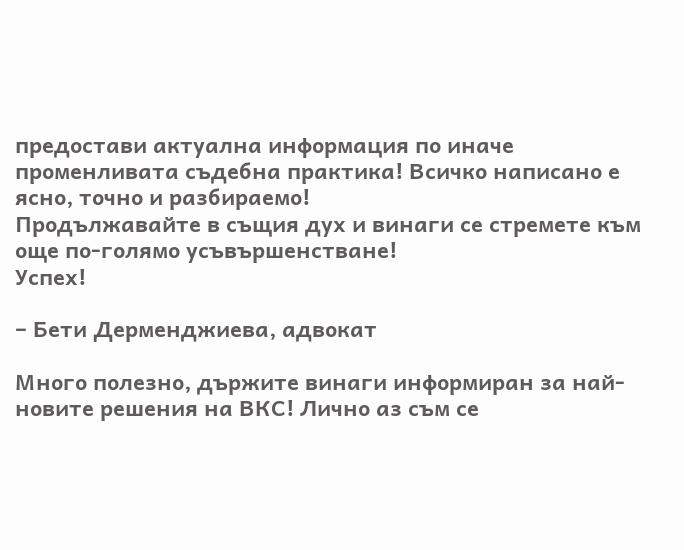предостави актуална информация по иначе променливата съдебна практика! Всичко написано е ясно, точно и разбираемо!
Продължавайте в същия дух и винаги се стремете към още по-голямо усъвършенстване!
Успех!

– Бети Дерменджиева, адвокат

Много полезно, държите винаги информиран за най-новите решения на ВКС! Лично аз съм се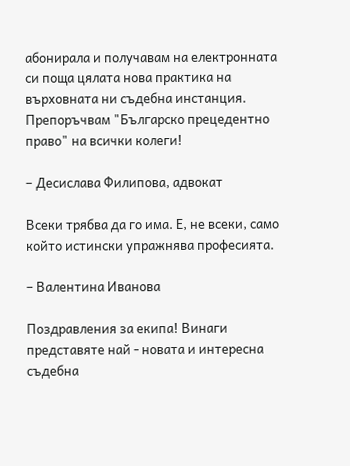абонирала и получавам на електронната си поща цялата нова практика на върховната ни съдебна инстанция. Препоръчвам "Българско прецедентно право" на всички колеги!

– Десислава Филипова, адвокат

Всеки трябва да го има. Е, не всеки, само който истински упражнява професията.

– Валентина Иванова

Поздравления за екипа! Винаги представяте най - новата и интересна съдебна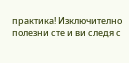практика! Изключително полезни сте и ви следя с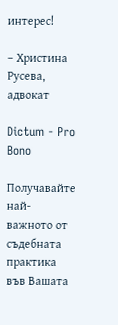интерес!

– Христина Русева, адвокат

Dictum - Pro Bono

Получавайте най-важното от съдебната практика във Вашата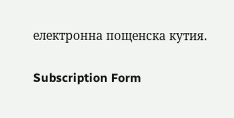електронна пощенска кутия.

Subscription Form